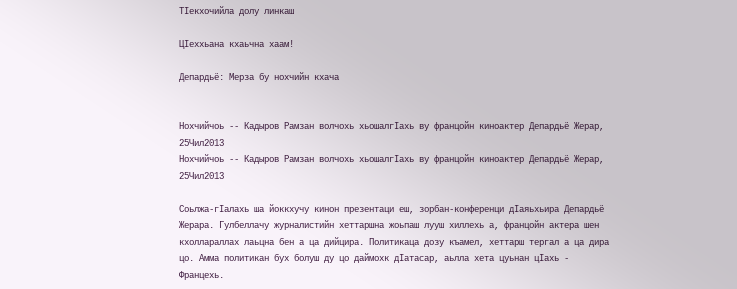ТIекхочийла долу линкаш

ЦIеххьана кхаьчна хаам!

Депардьё: Мерза бу нохчийн кхача


Нохчийчоь -- Кадыров Рамзан волчохь хьошалгIахь ву францойн киноактер Депардьё Жерар, 25Чил2013
Нохчийчоь -- Кадыров Рамзан волчохь хьошалгIахь ву францойн киноактер Депардьё Жерар, 25Чил2013

Соьлжа-гIалахь ша йоккхучу кинон презентаци еш, зорбан-конференци дIаяьхьира Депардьё Жерара. Гулбеллачу журналистийн хеттаршна жоьпаш лууш хиллехь а, францойн актера шен кхоллараллах лаьцна бен а ца дийцира. Политикаца дозу къамел, хеттарш тергал а ца дира цо. Амма политикан бух болуш ду цо даймохк дIатасар, аьлла хета цуьнан цIахь - Францехь.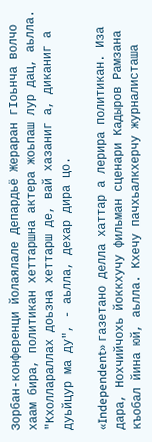Зорбан-конференци йолаялале Депардьё Жераран гIоьнча волчо хаам бира, политикан хеттаршна актера жоьпаш лур дац, аьлла. "Кхоллараллах доьзна хеттарш де, вай хазаниг а, диканиг а дуьйцур ма ду", - аьлла, дехар дира цо.

«Independent» газетано делла хаттар а лерира политикан. Иза дара, Нохчийчохь йоккхучу фильман сценари Кадыров Рамзана къобал йина юй, аьлла. Кхечу пачхьалкхерчу журналисташа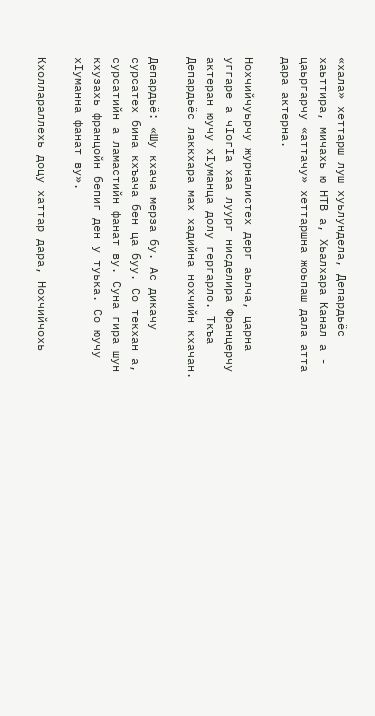«хала» хеттарш луш хуьлундела, Депардьёс хаьттира, мичахь ю НТВ а, Хьалхара Канал а - цаьргарчу «аттачу» хеттаршна жоьпаш дала атта дара актерна.

Нохчийчуьрчу журналистех дерг аьлча, царна уггаре а чIогIа хаа луург нисделира Францерчу актеран юучу хIуманца долу гергарло. Ткъа Депардьёс лаккхара мах хадийна нохчийн кхачан.

Депардьё: «Шу кхача мерза бу. Ас дикачу сурсатех бина кхъача бен ца буу. Со текхан а, сурсатийн а ламастийн фанат ву. Суна гира шун кхузахь францойн бепиг ден у туька. Со юучу хIуманна фанат ву».

Кхоллараллехь доцу хаттар дара, Нохчийчохь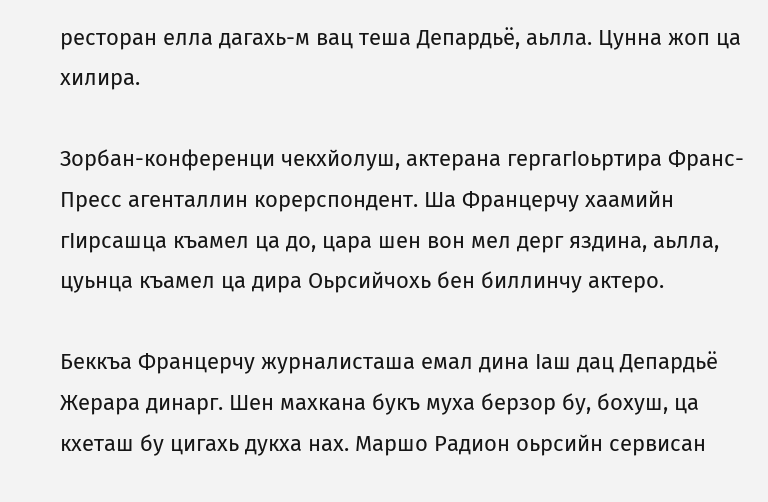ресторан елла дагахь-м вац теша Депардьё, аьлла. Цунна жоп ца хилира.

Зорбан-конференци чекхйолуш, актерана гергагIоьртира Франс-Пресс агенталлин корерспондент. Ша Францерчу хаамийн гIирсашца къамел ца до, цара шен вон мел дерг яздина, аьлла, цуьнца къамел ца дира Оьрсийчохь бен биллинчу актеро.

Беккъа Францерчу журналисташа емал дина Iаш дац Депардьё Жерара динарг. Шен махкана букъ муха берзор бу, бохуш, ца кхеташ бу цигахь дукха нах. Маршо Радион оьрсийн сервисан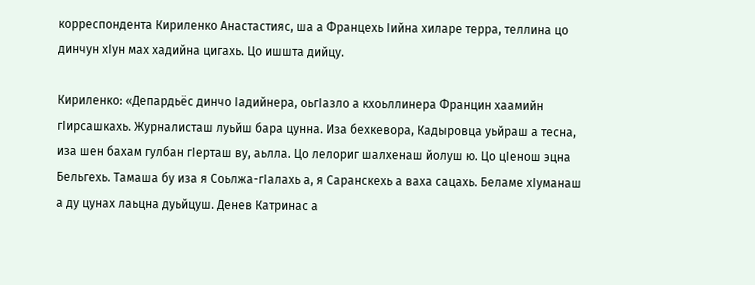корреспондента Кириленко Анастастияс, ша а Францехь Iийна хиларе терра, теллина цо динчун хIун мах хадийна цигахь. Цо ишшта дийцу.

Кириленко: «Депардьёс динчо Iадийнера, оьгIазло а кхоьллинера Францин хаамийн гIирсашкахь. Журналисташ луьйш бара цунна. Иза бехкевора, Кадыровца уьйраш а тесна, иза шен бахам гулбан гIерташ ву, аьлла. Цо лелориг шалхенаш йолуш ю. Цо цIенош эцна Бельгехь. Тамаша бу иза я Соьлжа-гIалахь а, я Саранскехь а ваха сацахь. Беламе хIуманаш а ду цунах лаьцна дуьйцуш. Денев Катринас а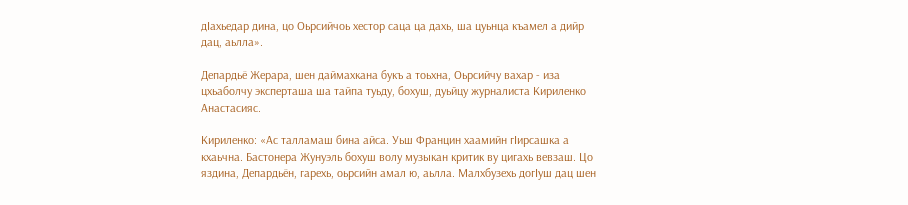дIахьедар дина, цо Оьрсийчоь хестор саца ца дахь, ша цуьнца къамел а дийр дац, аьлла».

Депардьё Жерара, шен даймахкана букъ а тоьхна, Оьрсийчу вахар - иза цхьаболчу эксперташа ша тайпа туьду, бохуш, дуьйцу журналиста Кириленко Анастасияс.

Кириленко: «Ас талламаш бина айса. Уьш Францин хаамийн гIирсашка а кхаьчна. Бастонера Жунуэль бохуш волу музыкан критик ву цигахь вевзаш. Цо яздина, Депардьён, гарехь, оьрсийн амал ю, аьлла. Малхбузехь догIуш дац шен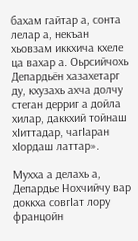бахам гайтар а, сонта лелар а, некъан хьовзам иккхича кхеле ца вахар а. Оьрсийчохь Депардьён хазахетарг ду, кхузахь ахча долчу стеган дерриг а дойла хилар, даккхий тойнаш хIиттадар, чагIаран хIордаш латтар».

Мухха а делахь а, Депардье Нохчийчу вар доккха совгIат лору францойн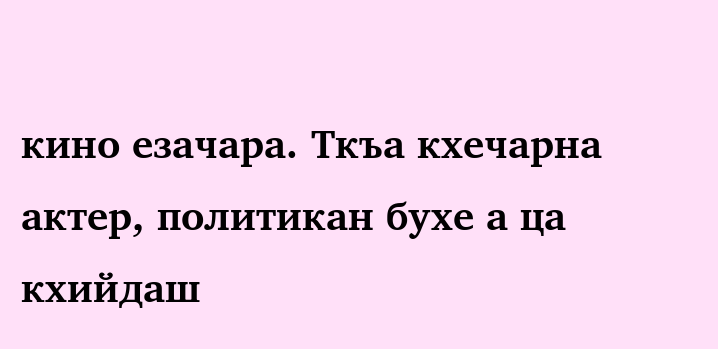кино езачара. Ткъа кхечарна актер, политикан бухе а ца кхийдаш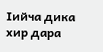Iийча дика хир дара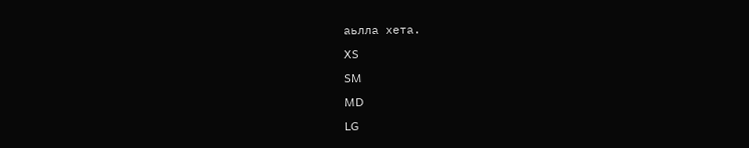аьлла хета.
XS
SM
MD
LG